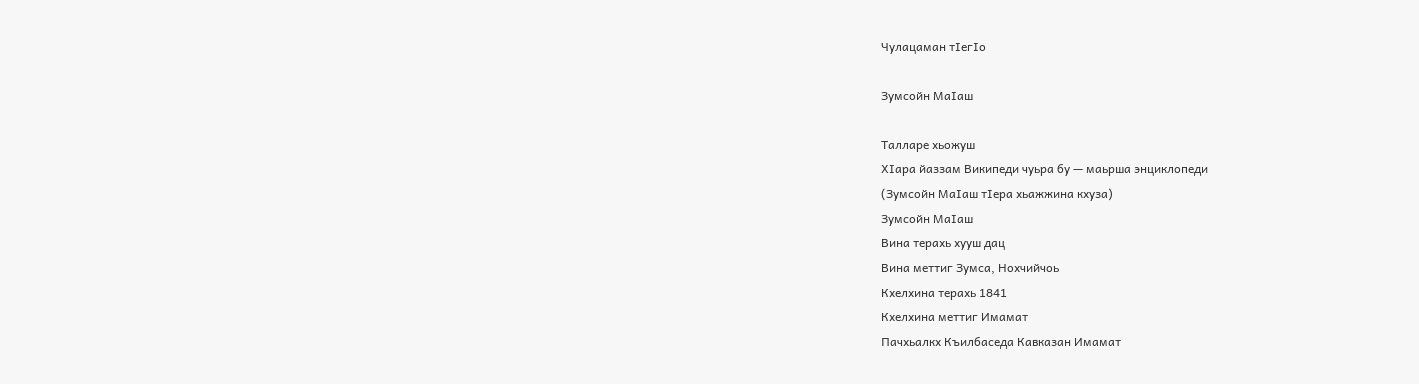Чулацаман тӀегӀо

Зумсойн МаӀаш

Талларе хьожуш
ХӀара йаззам Википеди чуьра бу — маьрша энциклопеди
(Зумсойн МаІаш тӀера хьажжина кхуза)
Зумсойн МаӀаш
Вина терахь хууш дац
Вина меттиг Зумса, Нохчийчоь
Кхелхина терахь 1841
Кхелхина меттиг Имамат
Пачхьалкх Къилбаседа Кавказан Имамат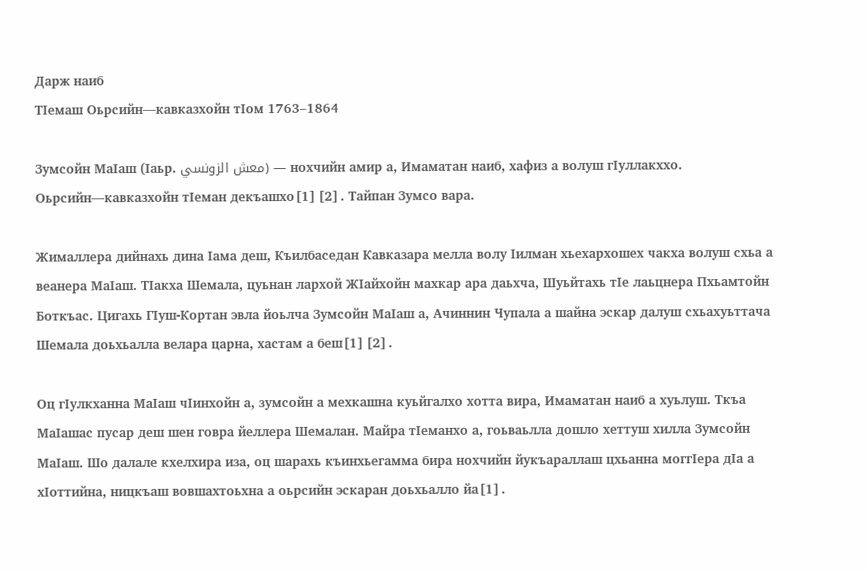Дарж наиб
ТӀемаш Оьрсийн—кавказхойн тӀом 1763–1864

Зумсойн МаӀаш (Ӏаьр. معش الزونسي) — нохчийн амир а, Имаматан наиб, хафиз а волуш гӀуллакххо. Оьрсийн—кавказхойн тӀеман декъашхо[1][2]. Тайпан Зумсо вара.

Жималлера дийнахь дина Ӏама деш, Къилбаседан Кавказара мелла волу Ӏилман хьехархошех чакха волуш схьа а веанера МаӀаш. ТӀакха Шемала, цуьнан лархой ЖӀайхойн махкар ара даьхча, Шуьйтахь тӀе лаьцнера Пхьамтойн Боткъас. Цигахь ГӀуш-Кортан эвла йоьлча Зумсойн МаӀаш а, Ачиннин Чупала а шайна эскар далуш схьахуьттача Шемала доьхьалла велара царна, хастам а беш[1][2].

Оц гӀулкханна МаӀаш чӀинхойн а, зумсойн а мехкашна куьйгалхо хотта вира, Имаматан наиб а хуьлуш. Ткъа МаӀашас пусар деш шен говра йеллера Шемалан. Майра тӀеманхо а, гоьваьлла дошло хеттуш хилла Зумсойн МаӀаш. Шо далале кхелхира иза, оц шарахь къинхьегамма бира нохчийн йукъараллаш цхьанна моггӀера дӀа а хӀоттийна, ницкъаш вовшахтоьхна а оьрсийн эскаран доьхьалло йа[1].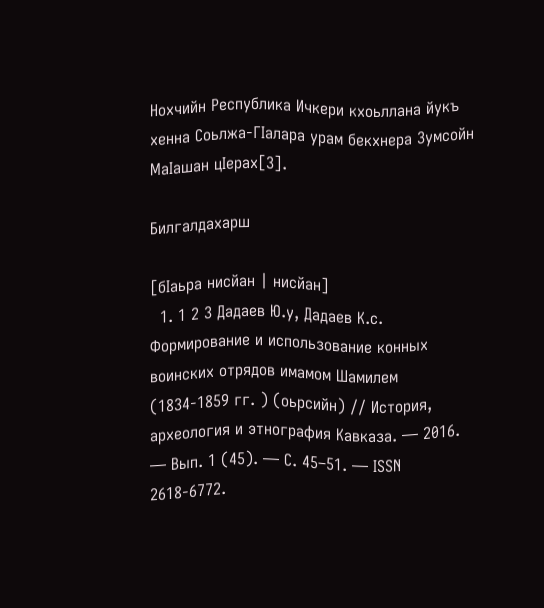Нохчийн Республика Ичкери кхоьллана йукъ хенна Соьлжа-ГӀалара урам бекхнера Зумсойн МаӀашан цӀерах[3].

Билгалдахарш

[бӀаьра нисйан | нисйан]
  1. 1 2 3 Дадаев Ю.у, Дадаев К.с. Формирование и использование конных воинских отрядов имамом Шамилем (1834-1859 гг. ) (оьрсийн) // История, археология и этнография Кавказа. — 2016. — Вып. 1 (45). — С. 45–51. — ISSN 2618-6772.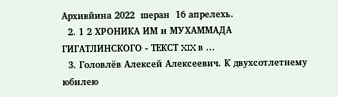Архивйина 2022  шеран  16 апрелехь.
  2. 1 2 ХРОНИКА ИМ и МУХАММАДА ГИГАТЛИНСКОГО - ТЕКСТ XIX в ...
  3. Головлёв Алексей Алексеевич. К двухсотлетнему юбилею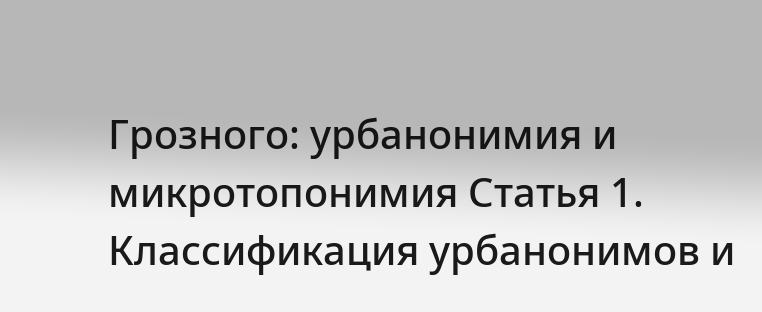Грозного: урбанонимия и микротопонимия Статья 1. Классификация урбанонимов и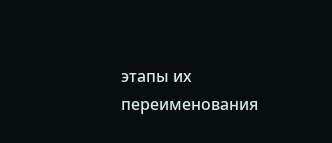этапы их переименования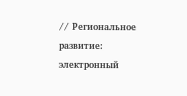// Региональное развитие: электронный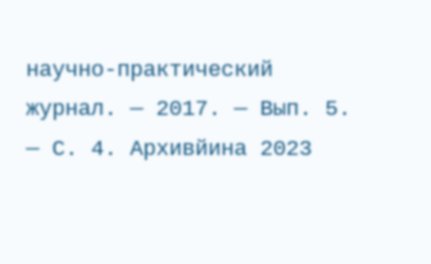научно-практический журнал. — 2017. — Вып. 5. — С. 4. Архивйина 2023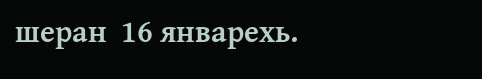шеран  16 январехь.